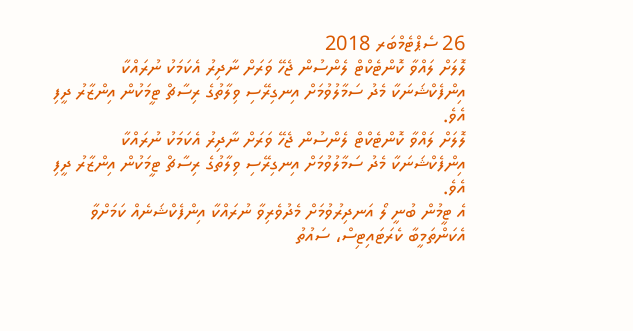26 ސެޕްޓެމްބަރ 2018
ލޮލަށް ލައްވާ ކޮންޓެކްޓް ލެންސުން ޖެހޭ ވަރަށް ނާދިރު އެކަމަކު ނުރައްކާ އިންފެކްޝަނަކާ މެދު ސަމާލުވުމަށް އިނގިރޭސި ވިލާތުގެ ރިސާޗް ޓީމަކުން އިންޒާރު ދީފި އެވެ.
ލޮލަށް ލައްވާ ކޮންޓެކްޓް ލެންސުން ޖެހޭ ވަރަށް ނާދިރު އެކަމަކު ނުރައްކާ އިންފެކްޝަނަކާ މެދު ސަމާލުވުމަށް އިނގިރޭސި ވިލާތުގެ ރިސާޗް ޓީމަކުން އިންޒާރު ދީފި އެވެ.
އެ ޓީމުން ބުނީ ލޯ އަނދިރުވުމަށް މެދުވެރިވާ ނުރައްކާ އިންފެކްޝަނެއް ކަމަށްވާ އެކަންތަމީބާ ކެރަޓައިޓިސް، ސައުތު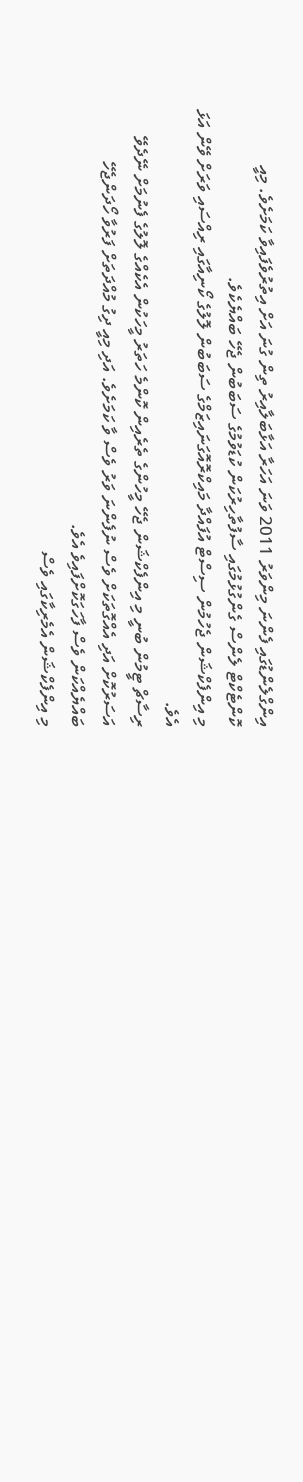އިންގްލެންޑުގައި ފެންނަ މިންވަރު 2011 ވަނަ އަހަރާ އަޅާބަލާއިރު ތިން ގުނަ އަށް އިތުރުވެފައިވާ ކަމަށެވެ. މިއީ ކޮންޓެކްޓް ލެންސް ގެންގުޅުމުގައި ސާފުތާހިރުކަން ކުޑަވުމުގެ ސަބަބުން ޖެހޭ ބައްޔެކެވެ.
މި އިންފެކްޝަން ޖެހުމުން ސިސްޓް އުފައްދާ މައިކްރޮއޮގަނައިޒަމްގެ ސަބަބުން ލޮލުގެ ކޯނިއާގައި ރިއްސައި ވަރަށް ވޭން އަޅަ އެވެ.
ރިސާޗް ޓީމުން ބުނީ މި އިންފެކްޝަން ޖެހޭ މީހުންގެ ތެރެއިން ކޮންމެ ހަތަރު މީހަކުން އެކެއްގެ ލޮލުގެ ފެނުމަށް ނޭދެވޭ އަސަރުކޮށް އަދި އެއްގޮތަކަށް ވެސް ނުފެންނަ ވަރު ވެސް ވާ ކަމަށެވެ. އަދި މިއީ ދިގު މުއްދަތަށް ފަރުވާ ހޯދަންޖެހޭ ބައްޔެއްކަން ވެސް ފާހަގަކޮށްފައިވެ އެވެ.
މި އިންފެކްޝަން އެމެރިކާގައި ވެސް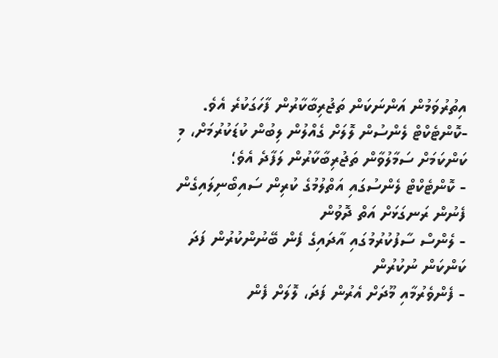އިތުރުވަމުން އަންނަކަން ތަޖުރިބާކާރުން ފާހަގަކުރެ އެވެ.
-ކޮންޓެކްޓް ލެންސުން ލޮލަށް ގެއްލުން ލިބުން ކުޑަކުރުމަށް، މި ކަންކަމަށް ސަމާލުވާން ތަޖުރިބާކާރުން ލަފާދެ އެވެ؛
- ކޮންޓެކްޓް ލެންސުގައި އަތްލުމުގެ ކުރިން ސައިބޯނިލައިގެން ފެނުން ރަނގަޅަށް އަތް ދޮވުން
- ލެންސް ސާފުކުރުމުގައި އާދައިގެ ފެން ބޭނުންކުރުން ފަދަ ކަންކަން ނުކުރުން
- ފެންވެރުމާއި މޫދަށް އެރުން ފަދަ، ލޮލަށް ފެން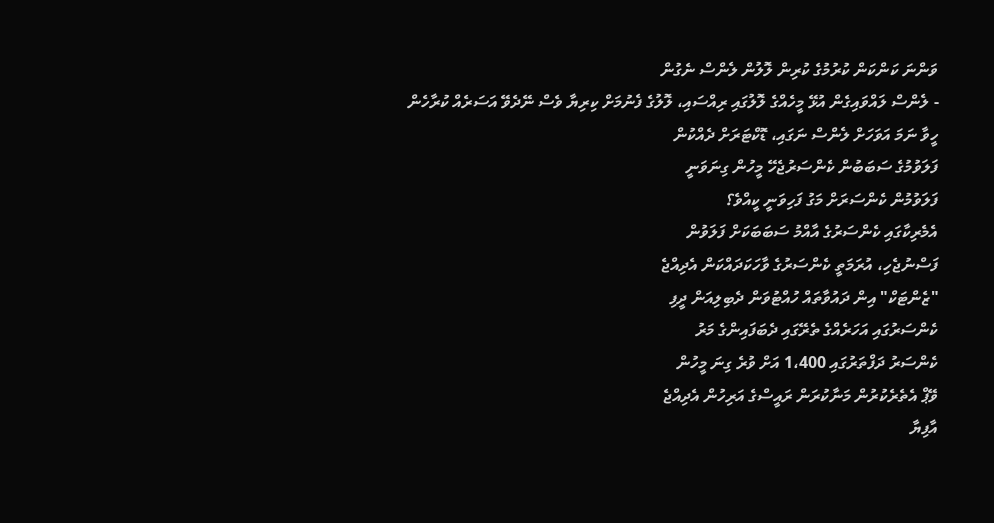ވަންނަ ކަންކަން ކުރުމުގެ ކުރިން ލޮލުން ލެންސް ނެގުން
- ލެންސް ލައްވައިގެން އުޅޭ މީހެއްގެ ލޮލުގައި ރިއްސައި، ލޮލުގެ ފެނުމަށް ކިރިޔާ ވެސް ނޭދެވޭ އަސަރެއް ކުރާހެން ހީވާ ނަމަ އަވަހަށް ލެންސް ނަގައި، ޑޮކްޓަރަށް ދެއްކުން
ފަލަވުމުގެ ސަބަބުން ކެންސަރުޖެހޭ މީހުން ގިނަވަނީ
ފަލަވުމުން ކެންސަރަށް މަގު ފަހިވަނީ ކީއްވެ؟
އެމެރިކާގައި ކެންސަރުގެ އާއްމު ސަބަބަކަށް ފަލަވުން
ފަސްނުޖެހި، އުރަމަތީ ކެންސަރުގެ ވާހަކަދައްކަން އެދިއްޖެ
"ޒެންޓަކް" އިން ދައުވާތައް ހުއްޓުވަން ދެބިލިއަން ދީފި
ކެންސަރުގައި އަހަރެއްގެ ތެރޭގައި ދެބަފައިންގެ މަރު
ކެންސަރު ދަފްތަރުގައި 1،400 އަށް ވުރެ ގިނަ މީހުން
ވޭޕް އެތެރެކުރުން މަނާކުރަން ރައީސްގެ އަރިހުން އެދިއްޖެ
އާފިޔާ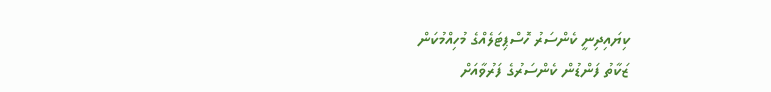ކިޔައިދިނީ ކެންސަރު ހޮސްޕިޓަލެއްގެ މުހިއްމުކަން
ޒަކާތު ފަންޑުން ކެންސަރުގެ ފަރުވާއަށް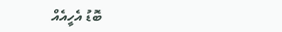ބޮޑު އެހީއެއް